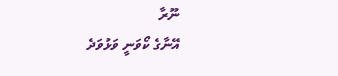ނޫރާ
އޭނާގެ ކޯވަނީ ވަޅުވަދެ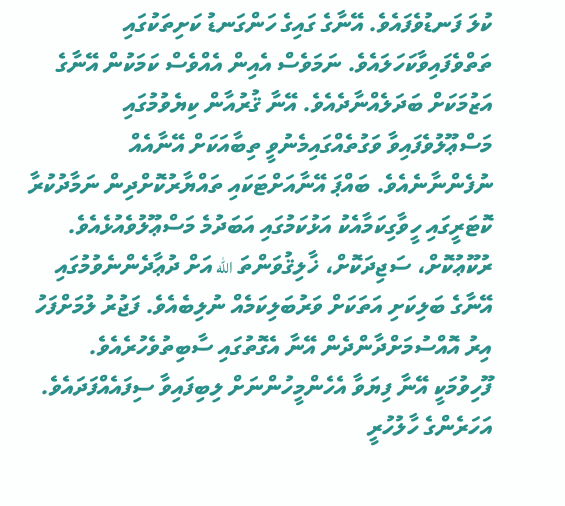ކުލަ ފަނޑުވެފައެވެ. އޭނާގެ ގައިގެ ހަންގަނޑު ކަށިތަކުގައި ތަތްވެފައިވާކަހަލައެވެ. ނަމަވެސް އެއިން އެއްވެސް ކަމަކުން އޭނާގެ އަޒުމަކަށް ބަދަލެއްނާދެއެވެ. އޭނާ ޤުރުއާން ކިޔެވުމުގައި މަސްޢޫލުވެފައިވާ ވަގުތެއްގައިމެނުވީ ތިބާއަކަށް އޭނާއެއް ނުފެންނާނެއެވެ. ބައްޕަ އޭނާއަށްޓަކައި ތައްޔާރުކޮށްދިން ނަމާދުކުރާ ކޮޓަރީގައި ހީވާގިކަމާއެކު އަޅުކަމުގައި އަބަދުމެ މަސްޢޫލުވެއުޅެއެވެ. ރުކޫޢުކޮށް، ސަޖިދަކޮށް، ޚާލިޤުވަންތަ الله އަށް ދުޢާދެންނެވުމުގައި އޭނާގެ ބަލިކަށި އަތަކަށް ވަރުބަލިކަމެއް ނުލިބެއެވެ. ފަޖުރު ލުމަށްފަހު އިރު އޮއްސުމަށްދާންދެން އޭނާ އެގޮތުގައި ސާބިތުވެހުރެއެވެ. ފޫހިވުމަކީ އޭނާ ފިޔަވާ އެހެންމީހުންނަށް ލިބިފައިވާ ސިފައެއްފަދައެވެ.
އަހަރެންގެ ހާލުހުރީ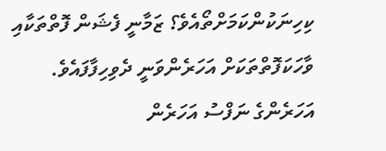ކިހިނަކުންކަމަށްތޯއެވެ؟ ޒަމާނީ ފެޝަން ފޮތްތަކާއި ވާހަކަފޮތްތަކަށް އަހަރެންވަނީ ދެވިހިފާފައެވެ. އަހަރެންގެ ނަފްސު އަހަރެން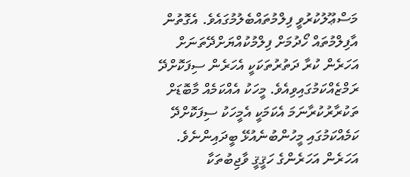މަސްޢޫލުކުރުވީ ފިލްމުތައްބެލުމުގައެވެ. އެގޮތުން އާފިލްމުތައް ހޯދުމަށް ފިލްމުކުއްޔަށްދޭތަނަށް އަހަރެން ކުރާ ދަތުރުތަކަކީ އެހަރެން ސިފަކޮށްދޭ ރަމްޒެއްކަމުގައިވިއެވެ. މީހަކު އެއްކަމެއް މާބޮޑަށް ތަކުރާރުކުރާނަމަ އެކަމަކީ އެމީހަކު ސިފަކޮށްދޭ ކަމެއްކަމުގައި މީހުންބުނެއުޅޭ ބީދައިންނެވެ. އަހަރެން އަހަރެންގެ ހަޤީޤީ ވާޖިބުތަކާ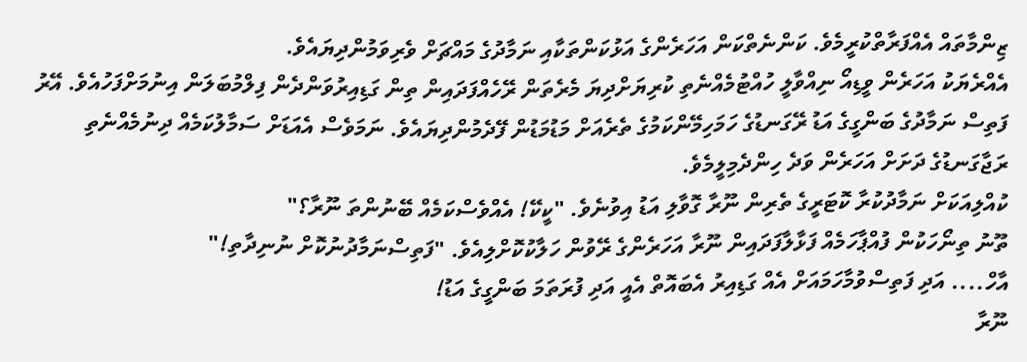ޒިންމާތައް އެއްފަރާތްކުރީމެވެ. ކަންނެތްކަން އަހަރެންގެ އަޅުކަންތަކާއި ނަމާދުގެ މައްޗަށް ވެރިވަމުންދިޔައެވެ.
އެއްރެޔަކު އަހަރެން ވީޑިއޯ ނިއްވާލީ ހުއްޓުމެއްނެތި ކުރިޔަށްދިޔަ މެރެތަން ރޭހެއްފަދައިން ތިން ގަޑިއިރުވަންދެން ފިލްމުބަލަން އިނުމަށްފަހުއެވެ. އޭރު ފަތިސް ނަމާދުގެ ބަންގީގެ އަޑު ރޭގަނޑުގެ ހަމަހިމޭންކަމުގެ ތެރެއަށް މަޑުމަޑުން ފޭދެމުންދިޔައެވެ. ނަމަވެސް އެއަޑަށް ސަމާލުކަމެއް ދިނުމެއްނެތި ރަޖާގަނޑުގެ ދަށަށް އަހަރެން ވަދެ ހިންދެމިލީމެވެ.
ކުއްލިއަކަށް ނަމާދުކުރާ ކޮޓަރީގެ ތެރިން ނޫރާ ގޮވާލި އަޑު އިވުނެވެ. "ކީކޭ! އެއްވެސްކަމެއް ބޭނުންތަ ނޫރާ؟"
ތޫނު ތިނޯހަކުން ފުއްޕާހަމެއް ފަޅާލާފަދައިން ނޫރާ އަހަރެންގެ ރޭވުން ހަލާކުކޮށްލިއެވެ. "ފަތިސްނަމާދުނުކޮށް ނުނިދާތި!"
އާހް.... އަދި ފަތިސްވުމާހަމައަށް އެއް ގަޑިއިރު އެބައޮތް އެއީ އަދި ފުރަތަމަ ބަންގީގެ އަޑު!
ނޫރާ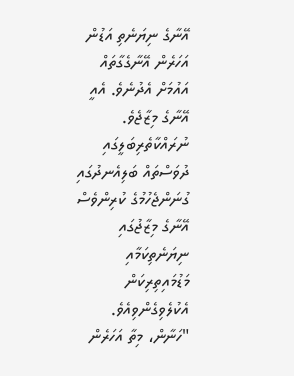އޭނާގެ ނިޔަނެތި އަޑުން އަހަރެން އޭނާގެގާތައް އައުމަށް އެދުނެވެ. އެއީ އޭނާގެ މިޒާޖެވެ. ނުރައްކާތެރިބަލީގައި ދުވަސްތައް ބަލިއެނދުގައި ގުނަންޖެހުމުގެ ކުރިންވެސް އޭނާގެ މިޒާޖުގައި ނިޔަނެތިކަމާއި މަޑުމައިތިރިކަން އެކުލެވިގެންވިއެވެ. "ހަނާން، މިތާ އަހަރެން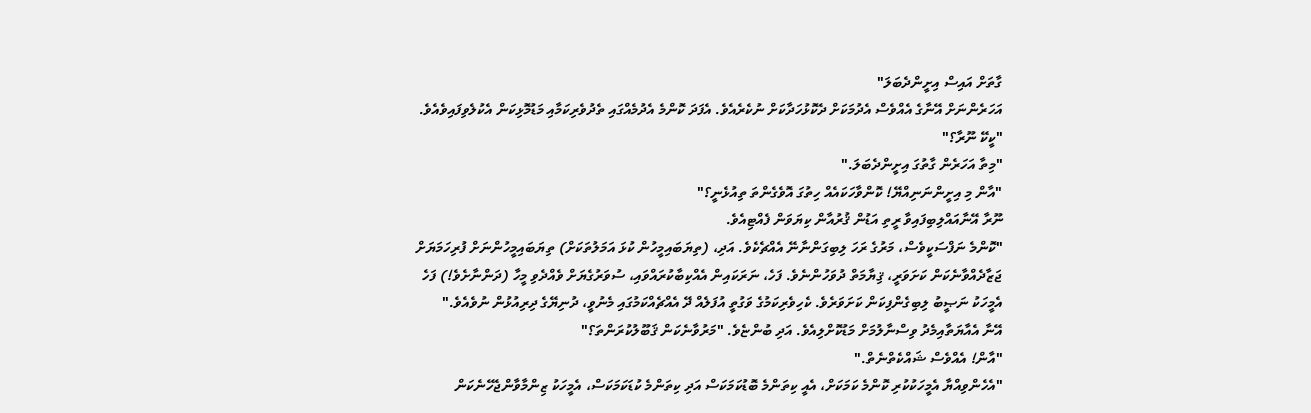ގާތަށް އައިސް އިށީންދެބަލަ"
އަހަރެންނަށް އޭނާގެ އެއްވެސް އެދުމަކަށް ދެކޮޅުހަދާކަށް ނުކެރެއެވެ. އެފަދަ ކޮންމެ އެދުމެއްގައި ތެދުވެރިކަމާއި މަޑުމޮޅިކަން އެކުލެވިފައިވެއެވެ. "ކީކޭ ނޫރާ؟"
"މިތާ އަހަރެން ގާތުގަ އިށީންދެބަލަ."
"އާން މި އިށީންނަނިއްޔޭ! ކޮންވާހަކައެއް ހިތުގަ އޮވެގެންތަ ތިއުޅެނީ؟"
ނޫރާ އޭނާއައްލިބިފައިވާ ރީތި އަޑުން ޤުރުއާން ކިޔަވަން ފެއްޓިއެވެ.
"ކޮންމެ ނަފްސަކީވެސް، މަރުގެ ރަހަ ލިބިގަންނާނޭ އެއްޗެކެވެ. އަދި، (ތިޔަބައިމީހުން ކުޅަ އަމަލުތަކަށް) ތިޔަބައިމީހުންނަށް ފުރިހަމަޔަށް ޖަޒާދެއްވާނެކަން ކަށަވަރީ، ޤިޔާމަތް ދުވަހުންނެވެ. ފަހެ، ނަރަކައިން އެއްކިބާކުރައްވައި، ސުވަރުގެޔަށް ވެއްދެވި މީހާ (ދަންނާށެވެ!) ފަހެ އެމީހަކު ނަޞީބު ލިބިގެންފިކަން ކަށަވަރެވެ. ކެހިވެރިކަމުގެ ވަގުތީ އުފަލެއް ދޭ އެއްޗެއްކަމުގައި މެނުވީ، ދުނިޔޭގެ ދިރިއުޅުން ނުވެއެވެ."
އޭނާ އެއާޔަތާއިމެދު ވިސްނާލުމަށް މަޑުކޮށްލިއެވެ. އަދި ބުންޏެވެ. "މަރުވާނެކަން ޤަބޫލުކުރަންތަ؟"
"އާން! އެއްވެސް ޝައްކެތްނެތް."
"އެހެންވިއްޔާ އެމީހަކުކުރި ކޮންމެ ކަމަކަށް، އެއީ ކިތަންމެ ބޮޑުކަމަކަސް އަދި ކިތަންމެ ކުޑަކަމަކަސް، އެމީހަކު ޒިންމާވާންޖެހޭނެކަން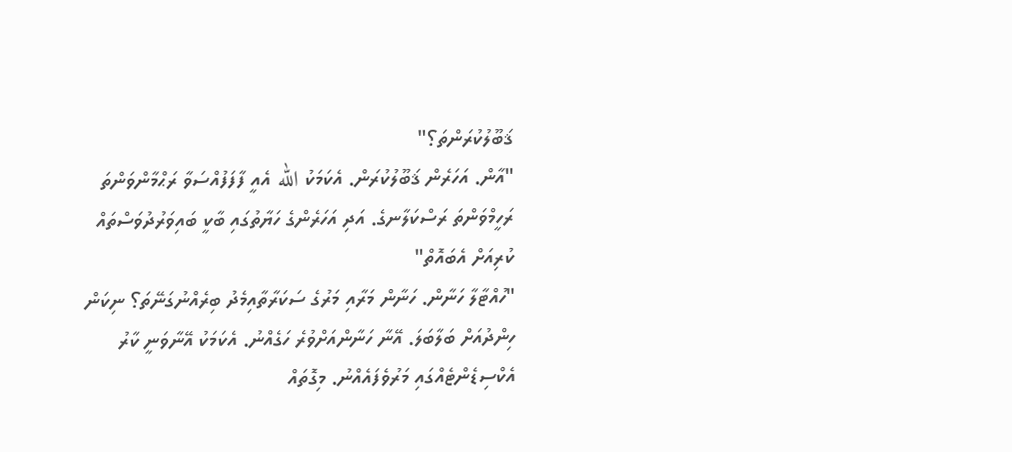ޤަބޫލުކުރަންތަ؟"
"އާން. އަހަރެން ޤަބޫލުކުރަން. އެކަމަކު الله އެއީ ފާފަފުއްސަވާ ރަޙްމާންވަންތަ ރަހީމްވަންތަ ރަސްކަލާނގެ. އަދި އަހަރެންގެ ހަޔާތުގައި ބާކީ ބައިވަރުދުވަސްތައް ކުރިއަށް އެބައޮތް"
"ހުއްޓާލާ ހަނާން. ހަނާން މަރާއި މަރުގެ ސަކަރާތާއިމެދު ބިރެއްނުގަނޭތަ؟ ނިކަން ހިންދުއަށް ބަލާބަލަ. އޭނާ ހަނާންއަށްވުރެ ހަގެއްނު. އެކަމަކު އޭނާވަނީ ކާރު އެކްސިޑެންޓެއްގައި މަރުވެފައެއްނު. މިގޮތައް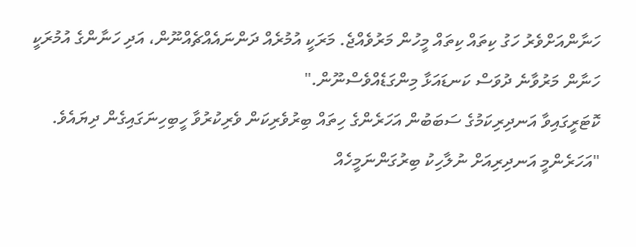ހަނާންއަށްވެރު ހަގު ކިތައް ކިތައް މީހުން މަރުވެއްޖެ. މަރަކީ އުމުރެއް ދަންނައެއްޗެއްނޫން، އަދި ހަނާންގެ އުމުރަކީ ހަނާން މަރުވާނެ ދުވަސް ކަނޑައަޅާ މިންގަޑެއްވެސްނޫން."
ކޮޓަރީގައިވާ އަނދިރިކަމުގެ ސަބަބުން އަހަރެންގެ ހިތައް ބިރުވެރިކަން ވެރިކުރުވާ ހީބިހިނަގައިގެން ދިޔައެވެ. "އަހަރެންމީ އަނދިރިއަށް ނުލާހިކު ބިރުގަންނަމީހެއް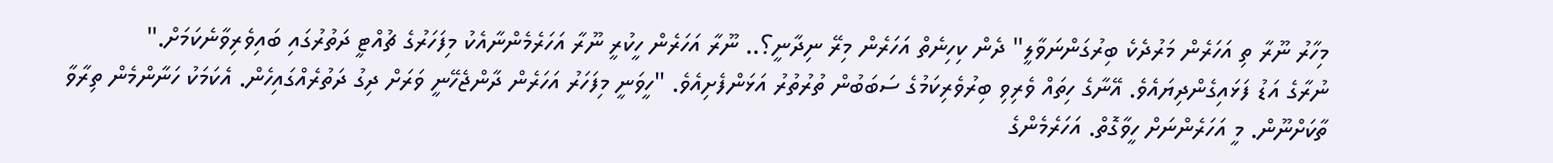މިހާރު ނޫރާ ތި އަހަރެން މަރުދެކެ ބިރުގަންނަވާލީ" ދެން ކިހިނެތް އަހަރެން މިރޭ ނިދާނީ؟.. ނޫރާ އަހަރެން ހީކުރީ ނޫރާ އަހަރެމެންނާއެކު މިފަހަރުގެ ޗުއްޓީ ދަތުރުގައި ބައިވެރިވާނެކަމަށް."
ނުރާގެ އަޑު ފަޅައިގެންދިޔައެވެ. އޭނާގެ ހިތައް ވެރިވި ބިރުވެރިކަމުގެ ސަބަބުން ތުރުތުރު އަޅަންފެށިއެވެ. "ހީވަނީ މިފަހަރު އަހަރެން ދާންޖެހޭނީ ވަރަށް ދިގު ދަތުރެއްގައިހެން. އެކަމަކު ހަނާންމެން ތިރާވާ ތާކަށްނޫން. މީ އަހަރެންނަށް ހީވާގޮތް. އަހަރެމެންގެ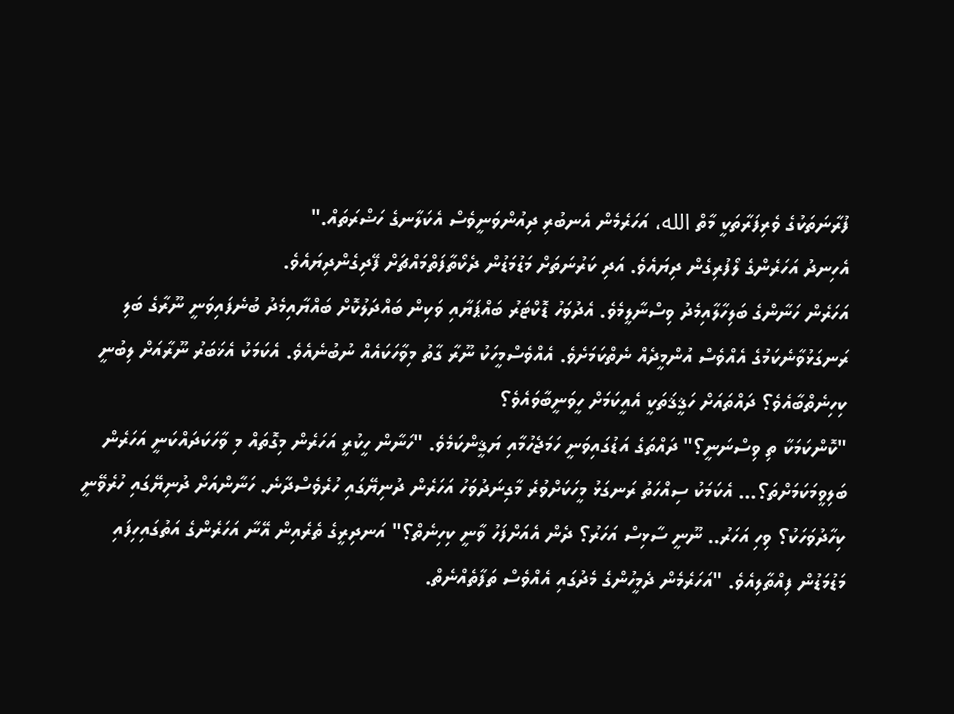ފުރާނަތަކުގެ ވެރިފަރާތަކީ މާތް الله، އަހަރެމެން އެނބުރި ދިއުންވަނީވެސް އެކަލާނގެ ހަޟްރަތައް."
އެހިނދު އަހަރެންގެ ލޯފުރިގެން ދިޔައެވެ. އަދި ކަރުނަތަށް މަޑުމަޑުން ދެކޯތާފަތްމައްޗަށް ފޭދިގެންދިޔައެވެ.
އަހަރެން ހަނާންގެ ބަލިހާލާއިމެދު ވިސްނާލީމެވެ. އެދުވަހު ޑޮކްޓަރު ބައްޕަޔާއި ވަކިން ބައްދަލުކޮށް ބައްޔާއިމެދު ބުނެފައިވަނީ ނޫރާގެ ބަލި ރަނގަޅުވާނެކަމުގެ އެއްވެސް އުންމީދެއް ނެތްކަމަށެވެ. އެއްވެސްމީހަކު ނޫރާ ގާތު މިވާހަކައެއް ނުބުނެއެވެ. އެކަމަކު އެޚަބަރު ނޫރާއަށް ލިބުނީ ކިހިނެތްބާއެވެ؟ ދައްތައަށް ހަޤީޤަތަކީ އެއީކަމަށް ހީވަނީބާވައެވެ؟
"ކޮންކަމަކާ ތި ވިސްނަނީ؟" ދައްތަގެ އަޑުގައިވަނީ ހަމަޖެހުމާއި ޔަޤީންކަމެވެ. "ހަނާން ހީކުރީ އަހަރެން މިގޮތައް މި ވާހަކަދައްކަނީ އަހަރެން ބަލިވީމަކަމަށްތަ؟... އެކަމަކު ސިއްހަތު ރަނގަޅު މީހަކަށްވުރެ މާގިނަދުވަހު އަހަރެން ދުނިޔޭގައި ހުރެވެސްދާނެ. ހަނާންއަށް ދުނިޔޭގައި ހުރެވޭނީ ކިހާދުވަހަކު؟ ވިހި އަހަރު.. ނޫނީ ސާޅިސް އަހަރު؟ ދެން އެއަށްފަހު ވާނީ ކިހިނެތް؟" އަނދިރީގެ ތެރެއިން އޭނާ އަހަރެންގެ އަތުގައިހިފައި މަޑުމަޑުން ފިއްތާލިއެވެ. "އަހަރެމެން ދެމީހުންގެ މެދުގައި އެއްވެސް ތަފާތެއްނެތް.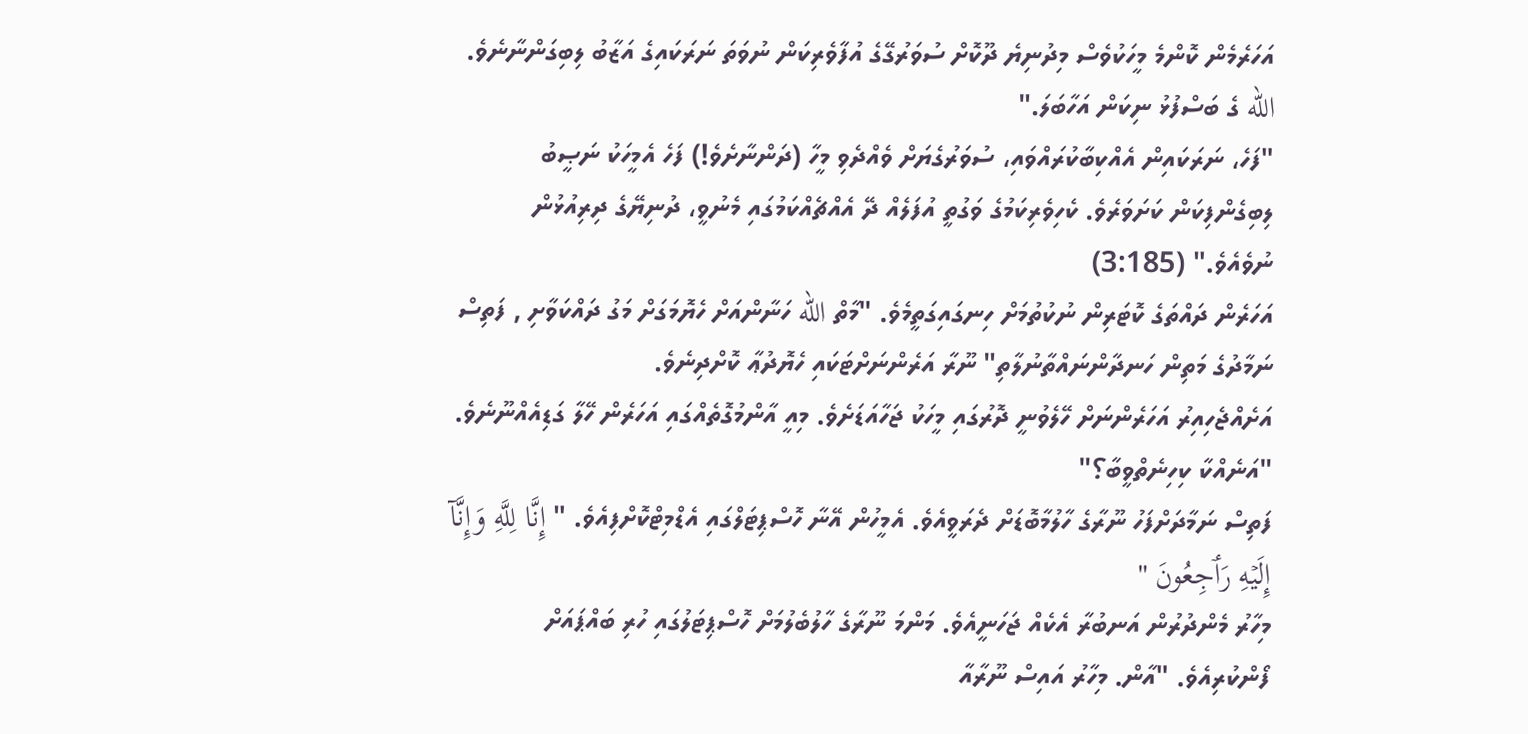އަހަރެމެން ކޮންމެ މީހަކުވެސް މިދުނިޔެ ދޫކޮށް ސުވަރުގޭގެ އުފާވެރިކަން ނުވަތަ ނަރަކައިގެ އަޒާބު ލިބިގަންނާނެވެ. الله ގެ ބަސްފުޅު ނިކަން އަހާބަލަ."
"ފަހެ، ނަރަކައިން އެއްކިބާކުރައްވައި، ސުވަރުގެޔަށް ވެއްދެވި މީހާ (ދަންނާށެވެ!) ފަހެ އެމީހަކު ނަޞީބު ލިބިގެންފިކަން ކަށަވަރެވެ. ކެހިވެރިކަމުގެ ވަގުތީ އުފަލެއް ދޭ އެއްޗެއްކަމުގައި މެނުވީ، ދުނިޔޭގެ ދިރިއުޅުން ނުވެއެވެ." (3:185)
އަހަރެން ދައްތަގެ ކޮޓަރިން ނުކުތުމަށް ހިނގައިގަތީމެވެ. "މާތް الله ހަނާންއަށް ހެޔޮމަގަށް މަގު ދައްކަވާށި , ފަތިސް ނަމާދުގެ މަތިން ހަނދާންނައްތާނުލާތި" ނޫރާ އަރެންނަށްޓަކައި ހެޔޮދުޢާ ކޮށްދިނެވެ.
އަށެއްޖެހިއިރު އަހަރެންނަށް ހޭލެވުނީ ދޮރުގައި މީހަކު ޖަހާއަޑަށެވެ. މިއީ އާންމުގޮތެއްގައި އަހަރެން ހޭލާ ގަޑިއެއްނޫނެވެ. "އަނެއްކާ ކިހިނެތްވީބާ؟"
ފަތިސް ނަމާދަށްފަހު ނޫރާގެ ހާލުމާބޮޑަށް ދެރަވީއެވެ. އެމީހުން އޭނާ ހޮސްޕިޓަލްގައި އެޑްމިޓްކޮށްފިއެވެ. " إِنَّا لِلَّهِ وَإِنَّآ إِلَيۡهِ رَٲجِعُونَ "
މިހާރު މެންދުރުން އަނބުރާ އެކެއް ޖަހަނީއެވެ. މަންމަ ނޫރާގެ ހާލުބެލުމަށް ހޮސްޕިޓަލުގައި ހުރި ބައްޕައަށް ފޯންކުރިއެވެ. "އާން. މިހާރު އައިސް ނޫރާއާ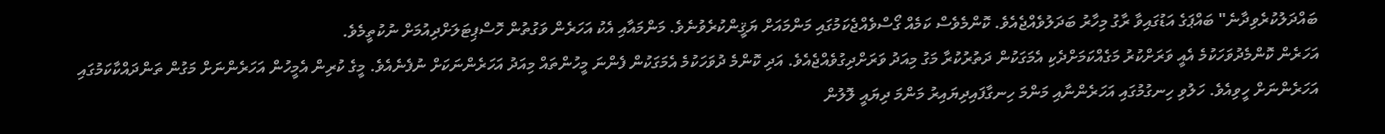ބައްދަލުކުރެވިދާނެ" ބައްޕަގެ އަޑުގައިވާ ރާގު މިހާރު ބަދަލުވެއްޖެއެވެ. ކޮންމެވެސް ކަމެއް ގޯސްވެއްޖެކަމުގައި މަންމައަށް ޔަޤީންކުރެވުނެވެ. މަންމައާއި އެކު އަހަރެން ވަގުތުން ހޮސްޕިޓަލަށްދިއުމަށް ނުކުތީމެވެ.
އަހަރެން ކޮންމެދުވަހަކުމެ އެއީ ވަރަށްކުރު މަގެއްކަމަށްދެކި އެމަގަކުން ދަތުރުކުރާ މަގު މިއަދު ވަރަށްދިގުވެއްޖެއެވެ. އަދި ކޮންމެ ދުވަހަކުމެ އެމަގަކުން ފެންނަ މީހުންތައް މިއަދު އަހަރެންނަކަށް ނުފެނެއެވެ. މީގެ ކުރިން އެމީހުން އަހަރެންނަށް މަގުން ތަންދައްކާކަމުގައި އަހަރެންނަށް ހީވިއެވެ. ހަލުވި ހިނގުމުގައި އަހަރެންނާއި މަންމަ ހިނގާފައިދިޔައިރު މަންމަ ދިޔައީ ލޮލުން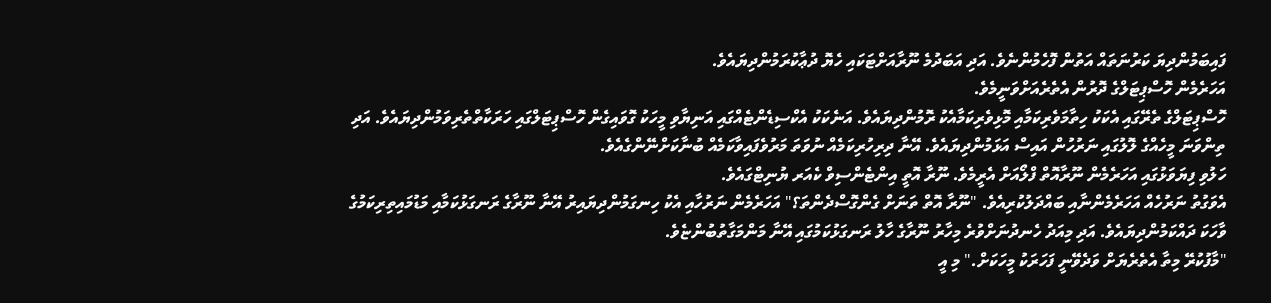ފައިބަމުންދިޔަ ކަރުނަތައް އަތުން ފޮހެމުންނެވެ. އަދި އަބަދުމެ ނޫރާއަށްޓަކައި ހެޔޮ ދުޢާކުރަމުންދިޔައެވެ.
އަހަރެމެން ހޮސްޕިޓަލްގެ ދޮރުން އެތެރެއަށްވަނީމެވެ.
ހޮސްޕިޓަލްގެ ތެރޭގައި އެކަކު ހިތާމަވެރިކަމާއި މޮޅިވެރިކަމާއެކު ރޮމުންދިޔައެވެ. އަނެކަކު އެކްސިޑެންޓެއްގައި އަނިޔާވި މީހަކު ގޮވައިގެން ހޮސްޕިޓަލްގައި ހަރަކާތްތެރިވަމުންދިޔައެވެ. އަދި ތިންވަނަ މީހެއްގެ ލޮލުގައި ނަރުހުން އައިސް އަޅަމުންދިޔައެވެ. އޭނާ ދިރިހުރިކަމެއް ނުވަތަ މަރުވެފައިވާކަމެއް ބުނާކަށްނޭންގެއެވެ.
ހަލުވި ފިޔަވަޅުގައި އަހަރެމެން ނޫރާއޮތް ފްލޯއަށް އެރީމެވެ. ނޫރާ އޮތީ އިންޓެންސިވް ކެއަރ ޔުނިޓްގައެވެ.
އެވަގުތު ނަރުހެއް އަހަރެމެންނާއި ބައްދަލުކުރިއެވެ. "ނޫރާ އޮތް ތަނަށް ގެންގޮސްދެންތަ؟" އަހަރެމެން ނަރުހާއި އެކު ހިނގަމުންދިޔައިރު އޭނާ ނޫރާގެ ރަނގަޅުކަމާއި މަޑުމައިތިރިކަމުގެ ވާހަކަ ދައްކަމުންދިޔައެވެ. އަދި މިއަދު ހެނދުނަށްވުރެ މިހާރު ނޫރާގެ ހާލު ރަނގަޅުކަމުގައި އޭނާ މަންމަގާތުބުންޏެވެ.
"މާފުކުރޭ މިތާ އެތެރެޔަށް ވަދެވޭނީ ފަހަރަކު މީހަކަށް." މި އީ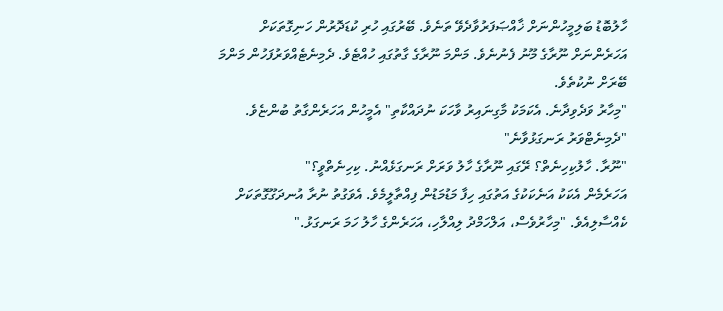ހާލުބޮޑު ބަލިމީހުންނަށް ޚާއްޞަފަރުވާދެވޭ ތަނެވެ. ބޭރުގައި ހުރި ކުޑަދޮރުން ހަނިގޮތަކަށް އަހަރެންނަށް ނޫރާގެ މޫނު ފެނުނެވެ. މަންމަ ނޫރާގެ ގާތުގައި ހުއްޓެވެ. ދެމިނެޓެއްވަރުފަހުން މަންމަ ބޭރަށް ނުކުތެވެ.
"މިހާރު ވަދެވިދާނެ. އެކަމަކު މާގިނައިރު ވާހަކަ ނުދައްކާތި" އެމީހުން އަހަރެންގާތު ބުންޏެވެ. "ދެމިނެޓްވަރު ރަނގަޅުވާނެ"
"ނޫރާ. ހާލުކިހިނެތް؟ ރޭގައި ނޫރާގެ ހާލު ވަރަށް ރަނގަޅެއްނު. ކިހިނެތްވީ؟"
އަހަރެމެން އެކަކު އަނެކަކުގެ އަތުގައި ހިފާ މަޑުމަޑުން ފިއްތާލީމެވެ. އެވަގުތު ނުރާ އުނދަގޫގޮތަކަށް ކެއްސާލިއެވެ. "މިހާރުވެސް، އަލްހަމްދު ލިއްލާހި، އަހަރެންގެ ހާލު ހަމަ ރަނގަޅު."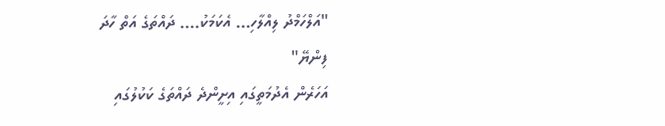"އަލްހަމްދު ލިއްލާހި... އެކަމަކު.... ދައްތަގެ އަތް ހާދަ ފިންޔޭ"
އަހަރެން އެދުމަތީގައި އިށީންދެ ދައްތަގެ ކަކުލުގައި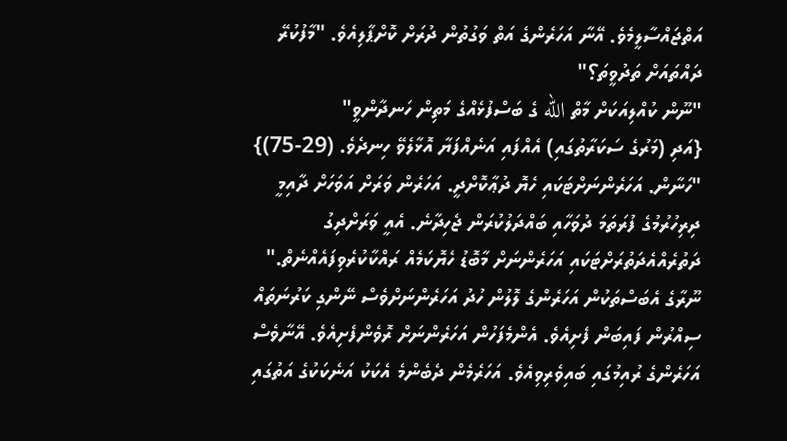އަތްޖައްސާލީމެވެ. އޭނާ އަހަރެންގެ އަތް ވަގުތުން ދުރަށް ކޮށްޕާލިއެވެ. "މާފުކުރޭ ދައްތައަށް ތަދުވީތަ؟"
"ނޫން ކުއްލިއަކަށް މާތް الله ގެ ބަސްފުޅެއްގެ މަތިން ހަނދާންވީ"
{އަދި (މަރުގެ ސަކަރާތުގައި) އެއްފައި އަނެއްފަޔާ އޮޅާލެވޭ ހިނދެވެ. (29-75)}
"ހަނާން. އަހަރެންނަށްޓަކައި ހެޔޮ ދުޢާކޮށްދީ. އަހަރެން ވަރަށް އަވަހަށް ދާއިމީ ދިރިހުރުމުގެ ފުރަތަމަ ދުވަހާއި ބައްދަލުކުރަން ޖެހިދާނެ. އެއީ ވަރަށްދިގު ދަތުރެއްއެދަތުރަށްޓަކައި އަހަރެންނަށް މާބޮޑު ހެޔޮކަމެއް ރައްކާކުރެވިފައެއްނެތް."
ނޫރާގެ އެބަސްތަކުން އަހަރެންގެ ލޮލުން ހުދު އަހަރެންނަށްވެސް ނޭންގި ކަރުނަތައް ސިއްރުން ފައިބަން ފެށިއެވެ. އެންމެފަހުން އަހަރެންނަށް ރޮވެންފެށިއެވެ. އޭނާވެސް އަހަރެންގެ ރުއިމުގައި ބައިވެރިވިއެވެ. އަހަރެމެން ދެބެންމެ އެކަކު އަނެކަކުގެ އަތުގައި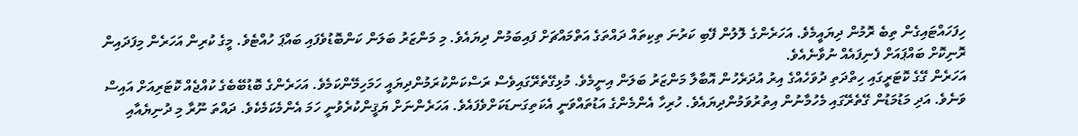ހިފަހައްޓައިގެން ތިބެ ރޮމުން ދިޔައީމެވެ. އަހަރެންގެ ލޮލުން ފޭބި ކަރުނަ ތިކިތައް ދައްތަގެ އަތްމައްޗަށް ފައިބަމުން ދިޔައެވެ. މި މަންޒަރު ބަލަން ކަންބޮޑުވެފައި ބައްޕަ ހުއްޓެވެ. މީގެ ކުރިން އަހަރެން މިފަދައިން ރޮނިކޮށް ބައްޕައަށް ފެނިފައެއް ނުވާނެއެވެ.
އަހަރެން ގޭގެ ކޮޓަރީގައި ހިތްދަތި ދުވަހެއްގެ އިރު އުދަރެހުން އޮބާލާ މަންޒަރު ބަލަން އިނީމެވެ. މުޅިގޭތެރޭގައިވެސް ރަސްކަންކުރަމުންދިޔައީ ހަމަހިމޭންކަމެވެ. އަހަރެންގެ ބޮޑުބޭބެގެ ކުއްޖެއް ކޮޓަރިއަށް އައިސް ވަނެވެ. އަދި މަޑުމަޑުން ގޭތެރޭގައި މެހުމާނުން އިތުރުވަމުންދިޔައެވެ. ހުރިހާ އެންމެންގެ އަޑުތައްވަނީ އެކަތިގަނޑަކަށްވެފައެވެ. އަހަރެންނަށް ޔަޤީންކުރެވުނީ ހަމަ އެންމެކަމެކެވެ. ދައްތަ ނޫރާ މި ދުނިޔެއާއި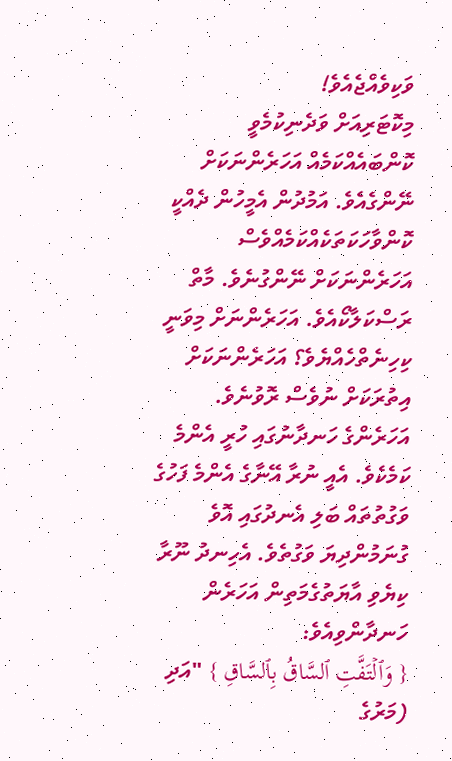ވަކިވެއްޖެއެވެ!
މިކޮޓަރިއަށް ވަދެނިކުމެވީ ކޮންބައެއްކަމެއް އަހަރެންނަކަށް ނޭންގެއެވެ. އަމުދުން އެމީހުން ދެއްކީ ކޮންވާހަކަތަކެއްކަމެއްވެސް އަހަރެންނަކަށް ނޭންގުނެވެ. މާތް ރަސްކަލާކޯއެވެ. އަހަރެންނަށް މިވަނީ ކިހިނެތްހެއްޔެވެ؟ އަހަރެންނަކަށް އިތުރަކަށް ނުވެސް ރޮވުނެވެ.
އަހަރެންގެ ހަނދާނުގައި ހުރީ އެންމެ ކަމެކެވެ. އެއީ ނުރާ އޭނާގެ އެންމެ ފަހުގެ ވަގުތުތައް ބަލި އެނދުގައި އޮވެ ގުނަމުންދިޔަ ވަގުތެވެ. އެހިނދު ނޫރާ ކިޔެވި އާޔަތުގެމަތިން އަހަރެން ހަނދާންވިއެވެ:
{ وَٱلۡتَفَّتِ ٱلسَّاقُ بِٱلسَّاقِ } "އަދި (މަރުގެ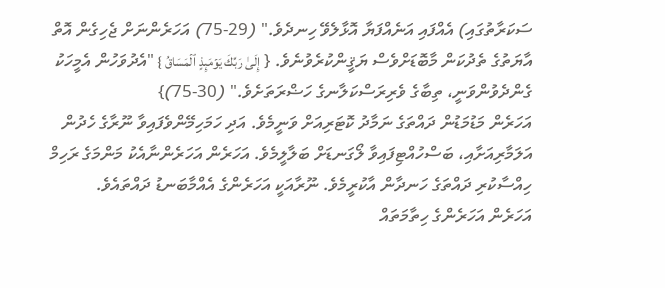ސަކަރާތުގައި) އެއްފައި އަނެއްފަޔާ އޮޅާލެވޭ ހިނދެވެ." (29-75) އަހަރެންނަށް ޖެހިގެން އޮތް އާޔަތުގެ ތެދުކަން މާބޮޑަށްވެސް ޔަޤީންކުރެވުނެވެ. { إِلَىٰ رَبِّكَ يَوۡمَٮِٕذٍ ٱلۡمَسَاقُ } "އެދުވަހުން އެމީހަކު ގެންދެވުންވަނީ، ތިބާގެ ވެރިރަސްކަލާނގެ ހަޟްރަތަށެވެ." (30-75)}
އަހަރެން މަޑުމަޑުން ދައްތަގެ ނަމާދު ކޮޓަރިއަށް ވަނީމެވެ. އަދި ހަމަހިމޭންވެފައިވާ ނޫރާގެ ހެދުން އަލަމާރިއަށާއި، ބަސްހުއްޓިފައިވާ ލޯގަނޑަށް ބަލާލީމެވެ. އަހަރެން އަހަރެންނާއެކު މަންމަގެ ރަހިމް ހިއްސާކުރި ދައްތަގެ ހަނދާން އާކުރީމެވެ. ނޫރާއަކީ އަހަރެންގެ އެއްމާބަނޑު ދައްތައެވެ.
އަހަރެން އަހަރެންގެ ހިތާމަތައް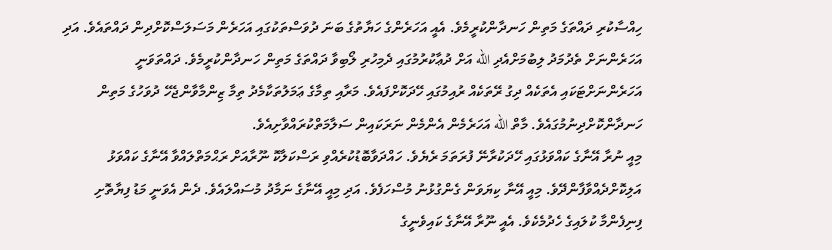ހިއްސާކުރި ދައްތަގެ މަތިން ހަނދާންކުރީމެވެ. އެއީ އަހަރެންގެ ހަޔާތުގެ ބަނަ ދުވަސްތަކުގައި އަހަރެން މަސަލަސްކޮށްދިން ދައްތައެވެ. އަދި އަހަރެންނަށް ތެދުމަދު ލިބުމަށްއެދި الله އަށް ދުޢާކުރުމުގައި ދެމިހުރި ލޯބިވާ ދައްތަގެ މަތިން ހަނދާންކުރީމެވެ. ދައްތަވަނީ އަހަރެންނަށްޓަކައި އެތަކެއް ދިގު ރޭތަކެއް ރުއިމުގައި ހޭދަކޮށްފައެވެ. މަރާއި ތިމާގެ ޢަމަލުތަކާމެދު ތިމާ ޒިންމާވާންޖެހޭ ދުވަހުގެ މަތިން ހަނދާންކޮށްދިނުމުގައެވެ. މާތް الله އަހަރެމެން އެންމެން ނަރަކައިން ސަލާމަތްކުރައްވާށިއެވެ.
މިއީ ނުރާ އޭނާގެ ކައްވަޅުގައި ހޭދަކުރާނޭ ފުރަތަމަ ރެޔެވެ. ހައްދަވާބޮޑުކުރެއްވި ރަސްކަލާކޮ ނޫރާއަށް ރަޙްމަތްލައްވާ އޭނާގެ ކައްވަޅު އަލިކޮށްދެއްވާފާންދޭވެ. މިއީ އޭނާ ކިޔަވަން ގެންގުޅުނު މުސްހަފެވެ. އަދި މިއީ އޭނާގެ ނަމާދު މުސައްލައެވެ. ދެން އެވަނީ މަޑު ފިޔާތޮށި ފިނިފެންމާ ކުލައިގެ ހެދުމެކެވެ. އެއީ ނޫރާ އޭނާގެ ކައިވެނީގެ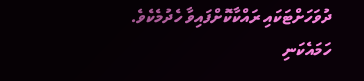ދުވަހަށްޓަކައި ރައްކާކޮށްފައިވާ ހެދުމެކެވެ. ހަމައެކަނި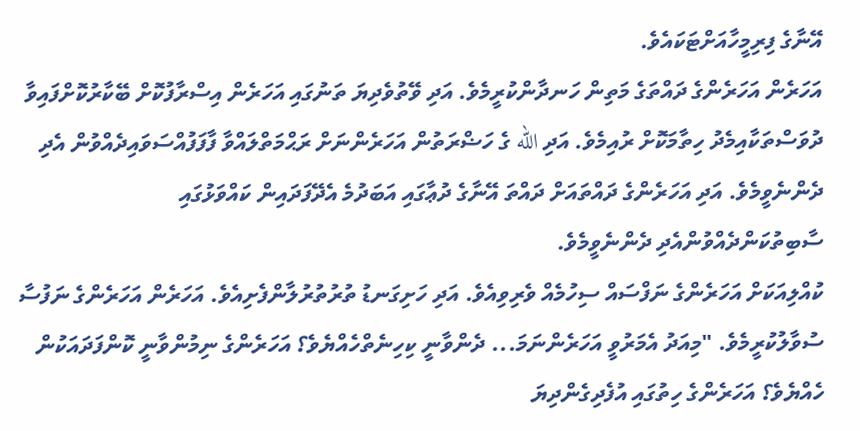އޭނާގެ ފިރިމީހާއަށްޓަކައެވެ.
އަހަރެން އަހަރެންގެ ދައްތަގެ މަތިން ހަނދާންކުރީމެވެ. އަދި ވޭތުވެދިޔަ ތަނުގައި އަހަރެން އިސްރާފުކޮށް ބޭކާރުކޮށްފައިވާ ދުވަސްތަކާއިމެދު ހިތާމަކޮށް ރުއިމެވެ. އަދި الله ގެ ހަޟްރަތުން އަހަރެންނަށް ރަޙްމަތްލައްވާ ފާފަފުއްސަވައިދެއްވުން އެދި ދެންނެވީމެވެ. އަދި އަހަރެންގެ ދައްތައަށް ދައްތަ އޭނާގެ ދުޢާގައި އަބަދުމެ އެދޭފަދައިން ކައްވަޅުގައި ސާބިތުކަންދެއްވުންއެދި ދެންނެވީމެވެ.
ކުއްލިއަކަށް އަހަރެންގެ ނަފްސައް ސިހުމެއް ވެރިވިއެވެ. އަދި ހަށިގަނޑު ތުރުތުރުލާންފެށިއެވެ. އަހަރެން އަހަރެންގެ ނަފުސާ ސުވާލުކުރީމެވެ. "މިއަދު އެމަރުވީ އަހަރެންނަމަ... ދެންވާނީ ކިހިނެތްހެއްޔެވެ؟ އަހަރެންގެ ނިމުންވާނީ ކޮންފަދައަކުން ހެއްޔެވެ؟ އަހަރެންގެ ހިތުގައި އުފެދިގެންދިޔަ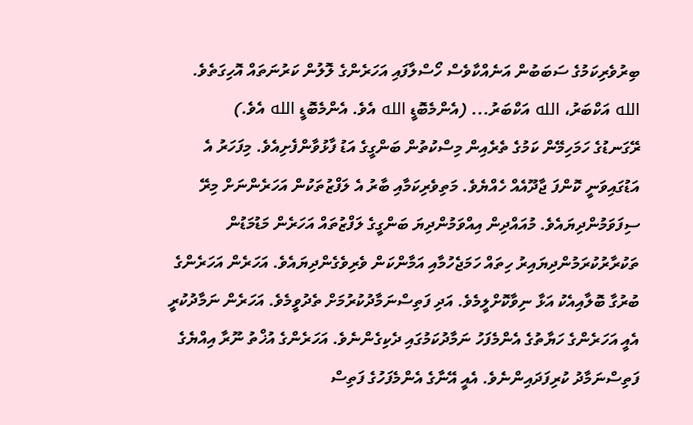ބިރުވެރިކަމުގެ ސަބަބުން އަނެއްކާވެސް ހޯސްލާފައި އަހަރެންގެ ލޮލުން ކަރުނަތައް އޮހިގަތެވެ.
الله އަކްބަރު، الله އަކްބަރު... (އެންމެބޮޑީ الله އެވެ. އެންމެބޮޑީ الله އެވެ.)
ރޭގަނޑުގެ ހަމަހިމޭން ކަމުގެ ތެރެއިން މިސްކުތުން ބަންގީގެ އަޑު ފާޅުވާންފެށިއެވެ. މިފަހަރު އެ އަޑުގައިވަނީ ކޮންފަ ޖާދޫއެއް ހެއްޔެވެ. މަތިވެރިކަމާއި ބާރު އެ ލަފްޒުތަކުން އަހަރެންނަށް މިރޭ ސިފަވަމުންދިޔައެވެ. މުއައްދިން އިއްވަމުންދިޔަ ބަންގީގެ ލަފްޒުތައް އަހަރެން މަޑުމަޑުން ތަކުރާރުކުރަމުންދިޔައިރު ހިތައް ހަމަޖެހުމާއި އަމާންކަން ވެރިވެގެންދިޔައެވެ. އަހަރެން އަހަރެންގެ ބުރުގާ ބޮލާއިއެކު އަޅާ ނިވާކޮށްލީމެވެ. އަދި ފަތިސްނަމާދުކުރުމަށް ތެދުވީމެވެ. އަހަރެން ނަމާދުކުރީ އެއީ އަހަރެންގެ ހަޔާތުގެ އެންމެފަހު ނަމާދުކަމުގައި ދެކިގެންނެވެ. އަހަރެންގެ އުޚްތު ނޫރާ އިއްޔެގެ ފަތިސްނަމާދު ކުރިފަދައިންނެވެ. އެއީ އޭނާގެ އެންމެފަހުގެ ފަތިސް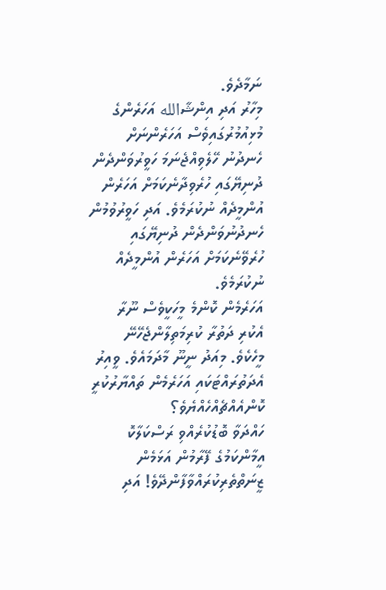ނަމާދެވެ.
މިހާރު އަދި އިންޝާالله އަހަރެންގެ މުޅިއުމުރުގައިވެސް އަހަރެންނަށް ހެނދުނު ހޭލެވިއްޖެނަމަ ހަވީރުވަންދެން ދުނިޔޭގައި ހުރެވިދާނެކަމަށް އަހަރެން އުންމީދެއް ނުކުރަމެވެ. އަދި ހަވީރުވުމުން ހެނދުނުވަންދެން ދުނިޔޭގައި ހުރެވޭނެކަމަށް އަހަރެން އުންމީދެއް ނުކުރަމެވެ.
އަހަރެމެން ކޮންމެ މީހަކީވެސް ނޫރާ އެކުރި ދަތުރާ ކުރިމަތިލާންޖެހޭނޭ މީހެކެވެ. މިއަދު ނީނޫ މާދަމައެވެ. ވީއިރު އެދަތުރައްޓަކައި އަހަރެމެން ތައްޔާރުކުރީ ކޮންއެއްޗެއްހެއްޔެވެ؟
ހައްދަވާ ބޮޑުކުރެއްވި ރަސްކަލާކޮ އީމާންކަމުގެ ފޭރާމުން އަޅަމެން ޒީނަތްތެރިކުރައްވާފާންދޭވެ! އަދި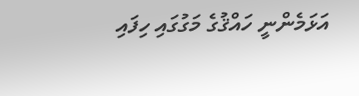އަޅަމެންނީ ހައްޤުގެ މަގުގައި ހިފައި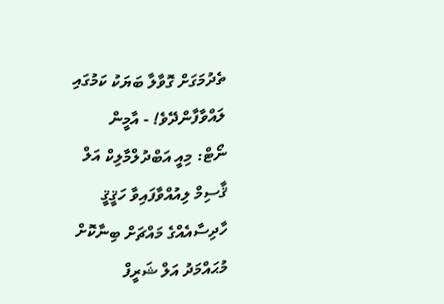ތެދުމަގަށް ގޮވާލާ ބަޔަކު ކަމުގައި ލައްވާފާންދޭވެ! - އާމީން
ނޯޓް: މިއީ އަބްދުލްމާލިކް އަލް ޤާސިމް ލިއުއްވާފައިވާ ހަޤީޤީ ހާދިސާއެއްގެ މައްޗަށް ބިނާކޮށް މުޙައްމަދު އަލް ޝަރީފް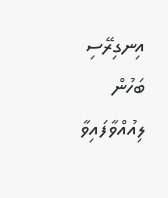އިނގިރޭސި ބަހުން ލިއުއްވާފައިވާ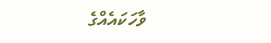ވާހަކައެއްގެ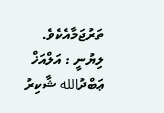ތަރުޖަމާއެކެވެ.
ލިޔުނީ : އަލްއަޚް ޢަބްދުالله ޝާކިރު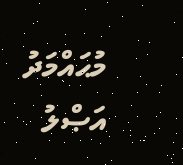މުޙައްމަދު
އަޞްލު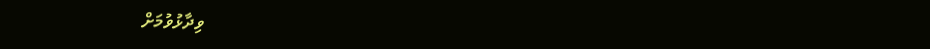ވިދާޅުވުމަށް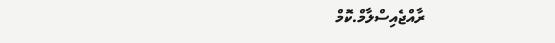ރާއްޖެއިސްލާމް.ކޮމް